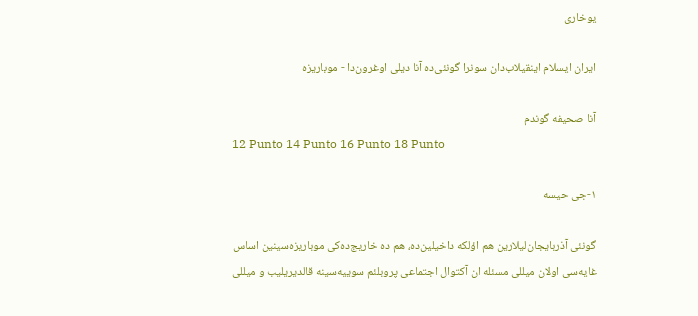یوخاری

ایران ایسلام اینقیلاب‌دان سونرا گونئی‌ده آنا دیلی اوغرون‌دا - موباریزه

آنا صحیفه گوندم
12 Punto 14 Punto 16 Punto 18 Punto

۱-جی حیسه

گونئی آذربایجان‌لیلارین هم اؤلکه داخیلین‌ده، هم ده خاریج‌ده‌کی موباریزه‌سینین اساس غایه‌سی اولان میللی مسئله ان آکتوال اجتماعی پروبلئم سوییه‌سینه قالدیریلیب و میللی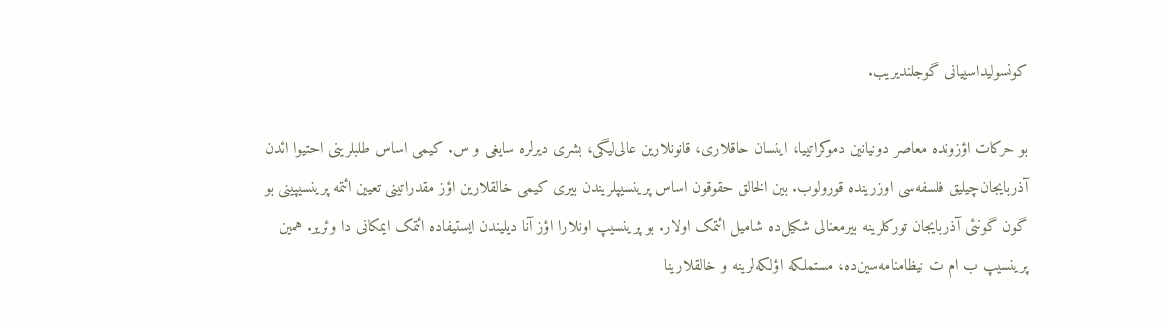کونسولیداسییانی گوجلندیریب.

بو حرکات اؤزونده معاصر دونیانین دموکراتییا، اینسان حاقلاری، قانونلارین عالی‌لیگی، بشری دیرلره سایغی و س. کیمی اساس طلبلرینی احتیوا ائد‌ن آذربایجان‌چیلیق فلسفه‌سی اوزرینده قورولوب. بین الخالق حقوقون اساس پرینسیپلریندن بیری کیمی خالقلارین اؤز مقدراتینی تعیین ائتمه پرینسیپینی بو گون گونئی آذربایجان تورکلرینه بیرمعنالی شکیل‌ده شامیل ائتمک اولار. بو پرینسیپ اونلارا اؤز آنا دیلیندن ایستیفاده ائتمک ایمکانی دا وئریر. همین پرینسیپ ب ام ت نیظامنامه‌سین‌ده، مستملکه اؤلکه‌لرینه و خالقلارینا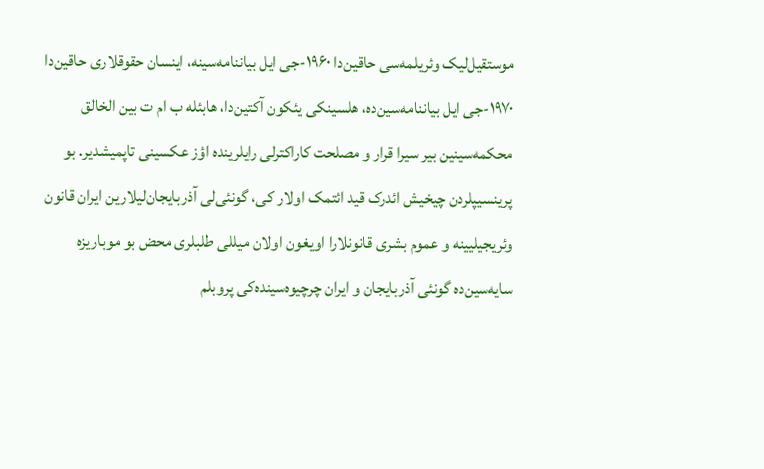موستقیل‌لیک وئریلمه‌سی حاقین‌دا ۱۹۶۰-جی ایل بیاننامه‌سینه، اینسان حقوقلاری حاقین‌دا ۱۹۷۰-جی ایل بیاننامه‌سین‌ده، هلسینکی یئکون آکتین‌دا، هابئله ب ام ت بین الخالق محکمه‌سینین بیر سیرا قرار و مصلحت کاراکترلی رایلرینده اؤز عکسینی تاپمیشدیر. بو پرینسیپلردن چیخیش ائد‌رک قید ائتمک اولار کی، گونئی‌لی آذربایجان‌لیلارین ایران قانون وئریجیلیینه و عموم بشری قانونلارا اویغون اولان میللی طلبلری محض بو موباریزه سایه‌سین‌ده گونئی آذربایجان و ایران چرچیوه‌سینده‌کی پروبلم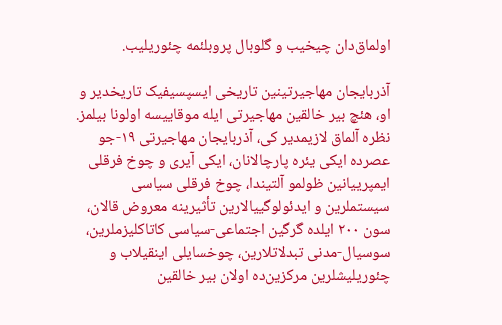اولماق‌دان چیخیب و گلوبال پروبلئمه چئوریلیب.

آذربایجان مهاجیرتینین تاریخی ایسپسیفیک تاریخدیر و او، هئچ بیر خالقین مهاجیرتی ایله موقاییسه اولونا بیلمز. نظره آلماق لازیمدیر کی، آذربایجان مهاجیرتی ۱۹-جو عصرده ایکی یئره پارچالانان، ایکی آیری و چوخ فرقلی ایمپرییانین ظولمو آلتیندا، چوخ فرقلی سیاسی سیستملرین و ایدئولوگییالارین تأثیرینه معروض قالان، سون ۲۰۰ ایلده گرگین اجتماعی-سیاسی کاتاکلیزملرین، سوسیال-مدنی تبدلاتلارین، چوخسایلی اینقیلاب و چئوریلیشلرین مرکزین‌ده اولان بیر خالقین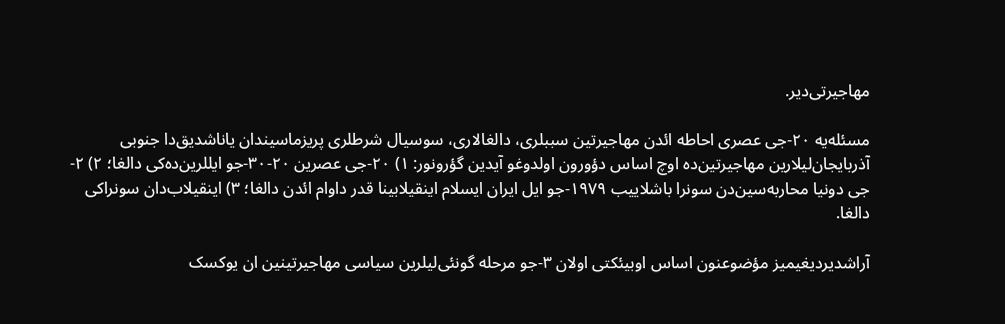مهاجیرتی‌دیر.

مسئله‌یه ۲۰-جی عصری احاطه ائد‌ن مهاجیرتین سببلری، دالغالاری، سوسیال شرطلری پریزماسیندان یاناشدیق‌دا جنوبی آذربایجان‌لیلارین مهاجیرتین‌ده اوچ اساس دؤورون اولدوغو آیدین گؤرونور: ۱) ۲۰-جی عصرین ۲۰-۳۰-جو ایللرین‌ده‌کی دالغا؛ ۲) ۲-جی دونیا محاربه‌سین‌دن سونرا باشلاییب ۱۹۷۹-جو ایل ایران ایسلام اینقیلابینا قدر داوام ائد‌ن دالغا؛ ۳) اینقیلاب‌دان سونراکی دالغا.

آراشدیردیغیمیز مؤضوعنون اساس اوبیئکتی اولان ۳-جو مرحله گونئی‌لیلرین سیاسی مهاجیرتینین ان یوکسک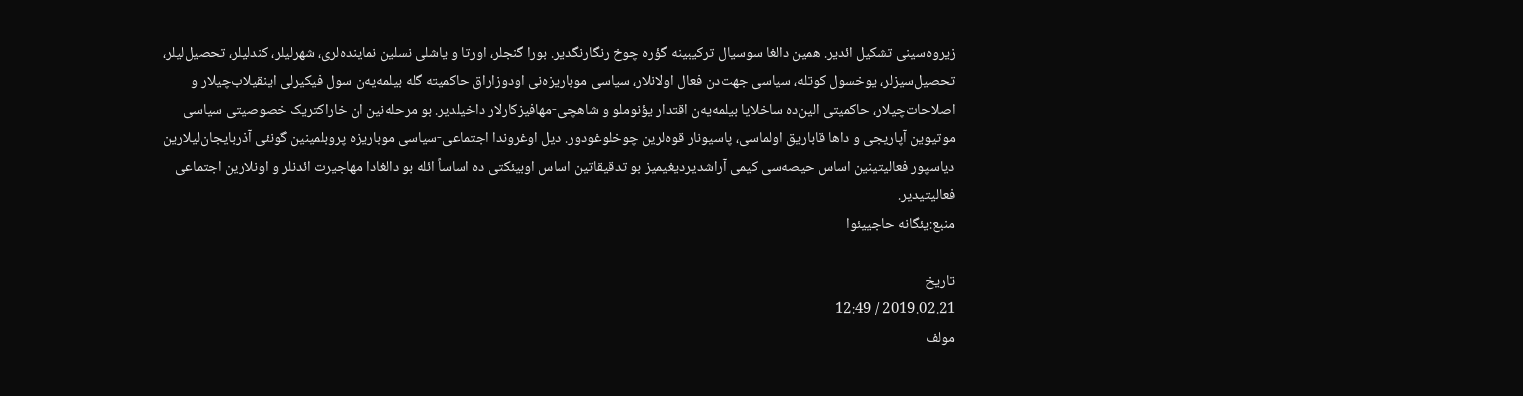زیروه‌سینی تشکیل ائدیر. همین دالغا سوسیال ترکیبینه گؤره چوخ رنگارنگدیر. بورا گنجلر، اورتا و یاشلی نسلین نماینده‌لری، شهرلیلر، کندلیلر، تحصیل‌لیلر، تحصیل‌سیزلر، یوخسول کوتله، سیاسی جهت‌دن فعال اولانلار، سیاسی موباریزه‌نی اودوزاراق حاکمیته گله بیلمه‌یه‌ن سول فیکیرلی اینقیلاب‌چیلار و اصلاحات‌چیلار، حاکمیتی الین‌ده ساخلایا بیلمه‌یه‌ن اقتدار یؤنوملو و شاهچی-مهافیزکارلار داخیلدیر. بو مرحله‌نین ان خاراکتریک خصوصیتی سیاسی موتیوین آپاریجی و داها قاباریق اولماسی، پاسیونار قوه‌لرین چوخلوغودور. دیل اوغروندا اجتماعی-سیاسی موباریزه پروبلمینین گونئی آذربایجان‌لیلارین دیاسپور فعالیتینین اساس حیصه‌سی کیمی آراشدیردیغیمیز بو تدقیقاتین اساس اوبیئکتی ده اساساً ائله بو دالغادا مهاجیرت ائد‌نلر و اونلارین اجتماعی فعالیتیدیر.
منبع:یئگانه حاجییئوا

تاریخ
2019.02.21 / 12:49
مولف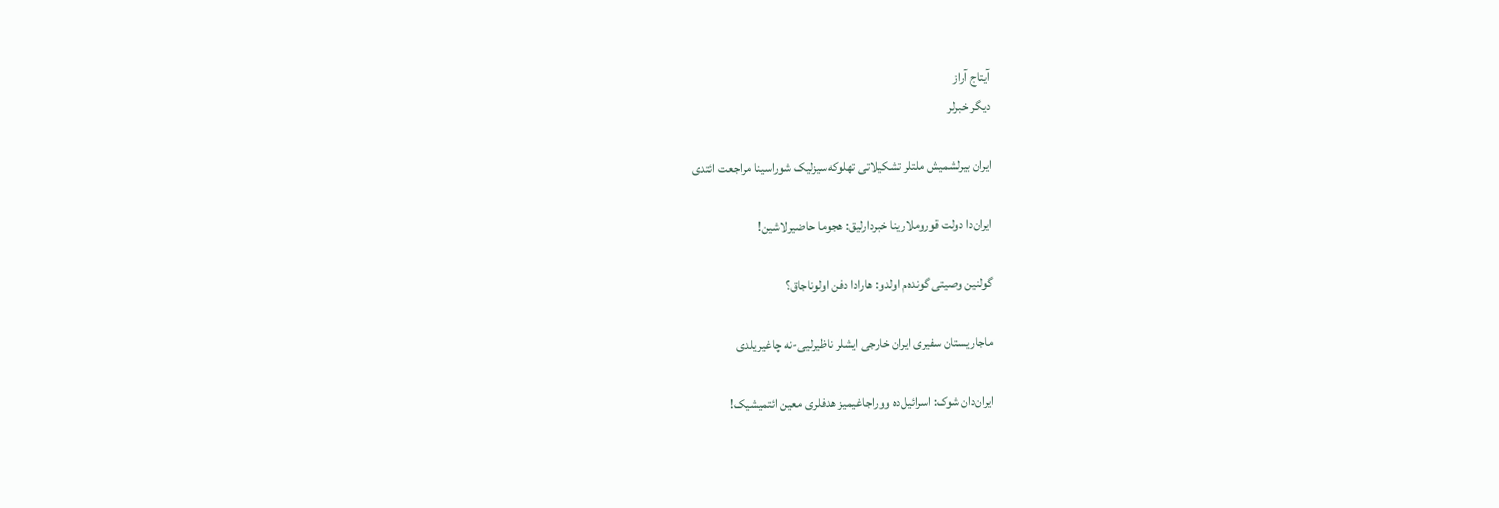آیتاج آراز
دیگر خبرلر

ایران بیرلشمیش ملتلر تشکیلاتی تهلوکه‌سیزلیک شوراسینا مراجعت ائتدی

ایران‌دا دولت قوروملارینا خبردارلیق: هجوما حاضیرلاشین!

گولنین وصیتی گونده‌م اولدو: هارادا دفن اولوناجاق؟

ماجاریستان سفیری ایران خارجی ایشلر ناظیرلیی-نه چاغیریلدی

ایران‌دان شوک: اسرائیل‌ده ووراجاغیمیز هدفلری معین ائتمیشیک!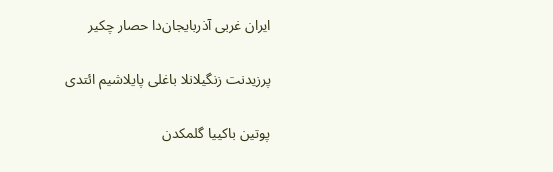ایران غربی آذربایجان‌دا حصار چکیر

پرزیدنت زنگیلانلا باغلی پایلاشیم ائتدی

پوتین باکییا گلمکدن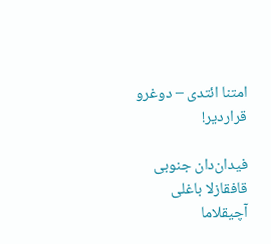امتنا ائتدی – دوغرو قراردیر!

فیدان‌دان جنوبی قافقازلا باغلی آچیقلاما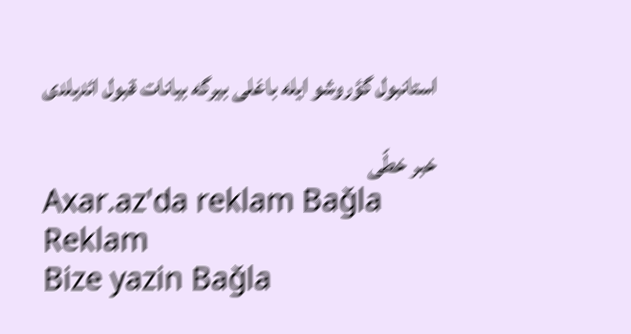استانبول گؤروشو ایله باغلی بیرگه بیانات قبول ائدیلدی

خبر خطّی
Axar.az'da reklam Bağla
Reklam
Bize yazin Bağla